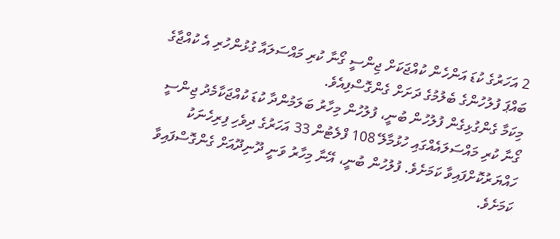2 އަހަރުގެ ކުޑަ އަންހެން ކުއްޖަކަށް ޖިންސީ ގޯނާ ކުރި މައްސަލައާ ގުޅުންހުރި އެ ކުއްޖާގެ ބައްޕަ ފުލުހުންގެ ބެލުމުގެ ދަށަށް ގެންގޮސްފިއެވެ.
މިކަމާ ގެންގުޅިގެން ފުލުހުން ބުނީ، ފުލުހުން މިހާރު ބަލަމުންދާ ކުޑަ ކުއްޖަކާމެދު ޖިންސީ ގޯނާ ކުރި މައްސަލައެއްގައި ހުޅުމާލޭ 108 ފްލެޓުން 33 އަހަރުގެ ދިވެހި ފިރިހެނަކު ހައްޔަރުކޮށްފައިވާ ކަމަށެވެ. ފުލުހުން ބުނީ، އޭނާ މިހާރު ވަނީ ދޫނިދޫއަށް ގެންގޮސްފައިވާ ކަމަށެވެ.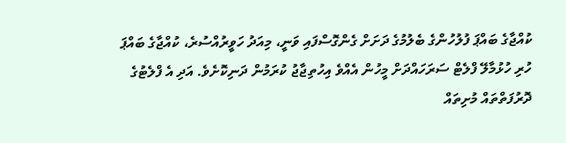ކުއްޖާގެ ބައްޕަ ފުލުހުންގެ ބެލުމުގެ ދަށަށް ގެންގޮސްފައި ވަނީ، މިއަދު ހަވީރުއްސުރެ، ކުއްޖާގެ ބައްޕަ ހުރި ހުޅުމާލޭ ފްލެޓް ސަރަހައްދަށް މީހުން އެއްވެ އިހުތިޖާޖު ކުރަމުން ދަނިކޮށެވެ. އަދި އެ ފްލެޓުގެ ދޮރުފަތްތައް މުށިތައް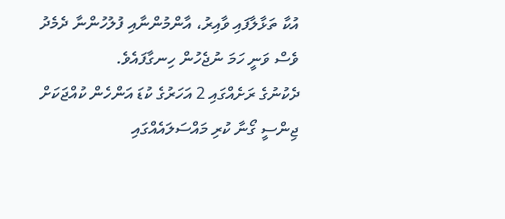އުކާ ތަޅާލާފައި ވާއިރު، އާންމުންނާއި ފުލުހުންނާ ދެމެދު ވެސް ވަނީ ހަމަ ނުޖެހުން ހިނގާފައެވެ.
ދެކުނުގެ ރަށެއްގައި 2 އަހަރުގެ ކުޑަ އަންހެން ކުއްޖަކަށް ޖިންސީ ގޯނާ ކުރި މައްސަލައެއްގައި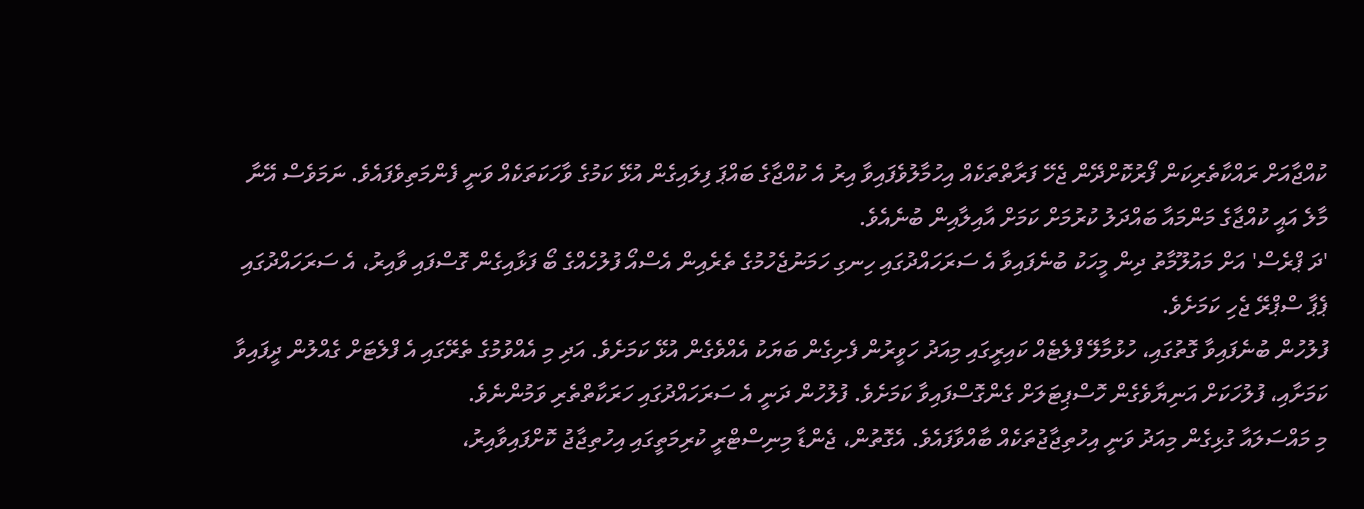ކުއްޖާއަށް ރައްކާތެރިކަން ފޯރުކޮށްދޭން ޖެހޭ ފަރާތްތަކެއް އިހުމާލުވެފައިވާ އިރު އެ ކުއްޖާގެ ބައްޕަ ފިލައިގެން އުޅޭ ކަމުގެ ވާހަކަތަކެއް ވަނީ ފެންމަތިވެފައެވެ. ނަމަވެސް އޭނާ މާލެ އައީ ކުއްޖާގެ މަންމައާ ބައްދަލު ކުރުމަށް ކަމަށް އާއިލާއިން ބުނެއެވެ.
'ދަ ޕްރެސް' އަށް މައުލޫމާތު ދިން މީހަކު ބުނެފައިވާ އެ ސަރަހައްދުގައި ހިނގި ހަމަނުޖެހުމުގެ ތެރެއިން އެސްއޯ ފުލުހެއްގެ ބޯ ފަޅާއިގެން ގޮސްފައި ވާއިރު، އެ ސަރަހައްދުގައި ޕެޕާ ސްޕްރޭ ޖެހި ކަމަށެވެ.
ފުލުހުން ބުނެފައިވާ ގޮތުގައި، ހުޅުމާލޭ ފްލެޓެއް ކައިރީގައި މިއަދު ހަވީރުން ފެށިގެން ބަޔަކު އެއްވެގެން އުޅޭ ކަމަށެވެ. އަދި މި އެއްވުމުގެ ތެރޭގައި އެ ފްލެޓަށް ގެއްލުން ދީފައިވާ ކަމަށާއި، ފުލުހަކަށް އަނިޔާވެގެން ހޮސްޕިޓަލަށް ގެންގޮސްފައިވާ ކަމަށެވެ. ފުލުހުން ދަނީ އެ ސަރަހައްދުގައި ހަރަކާތްތެރި ވަމުންނެވެ.
މި މައްސަލައާ ގުޅިގެން މިއަދު ވަނީ އިހުތިޖާޖުތަކެއް ބާއްވާފައެވެ. އެގޮތުން، ޖެންޑާ މިނިސްޓްރީ ކުރިމަތީގައި އިހުތިޖާޖު ކޮށްފައިވާއިރު،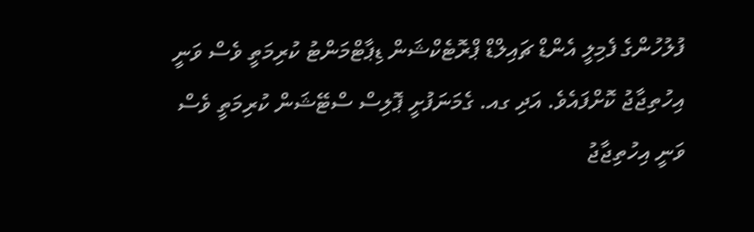ފުލުހުންގެ ފެމިލީ އެންޑް ޗައިލްޑް ޕްރޮޓެކްޝަން ޑިޕާޓްމަންޓު ކުރިމަތީ ވެސް ވަނީ އިހުތިޖާޖު ކޮށްފައެވެ. އަދި ގއ. ގެމަނަފުށީ ޕޮލިސް ސްޓޭޝަން ކުރިމަތީ ވެސް ވަނީ އިހުތިޖާޖު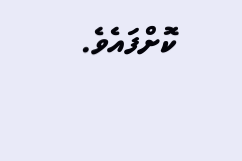ކޮށްފައެވެ.